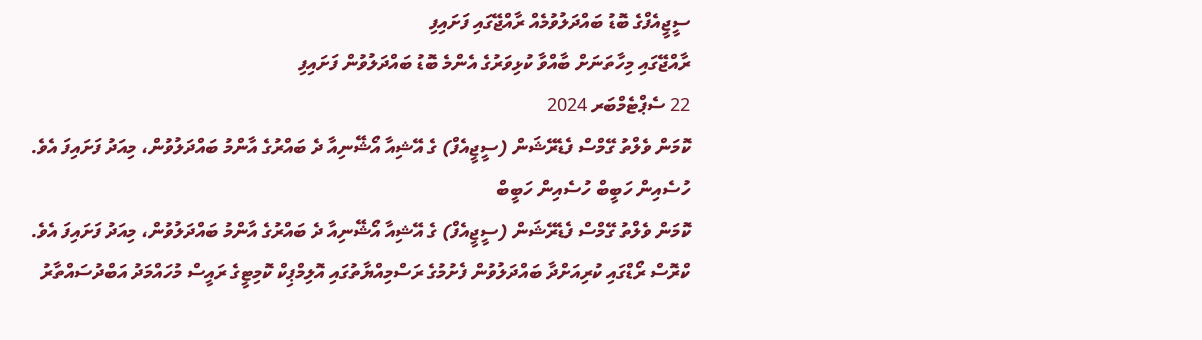ސީޖީއެފްގެ ބޮޑު ބައްދަލުވުމެއް ރާއްޖޭގައި ފަށައިފި
ރާއްޖޭގައި މިހާތަނަށް ބާއްވާ ކުޅިވަރުގެ އެންމެ ބޮޑު ބައްދަލުވުން ފަށައިފި
22 ސެޕްޓެމްބަރ 2024
ކޮމަން ވެލްތު ގޭމްސް ފެޑެރޭޝަން (ސީޖީއެފް) ގެ އޭޝިއާ އޯޝޭނިއާ ދެ ބައްރުގެ އާންމު ބައްދަލުވުން، މިއަދު ފަށައިފަ އެވެ.
ހުސެއިން ހަބީބް ހުސެއިން ހަބީބް
ކޮމަން ވެލްތު ގޭމްސް ފެޑެރޭޝަން (ސީޖީއެފް) ގެ އޭޝިއާ އޯޝޭނިއާ ދެ ބައްރުގެ އާންމު ބައްދަލުވުން، މިއަދު ފަށައިފަ އެވެ.
ކްރޮސް ރޯޑްގައި ކުރިއަށްދާ ބައްދަލުވުން ފެށުމުގެ ރަސްމިއްޔާތުގައި އޮލިމްޕިކް ކޮމިޓީގެ ރައީސް މުހައްމަދު އަބްދުސައްތާރު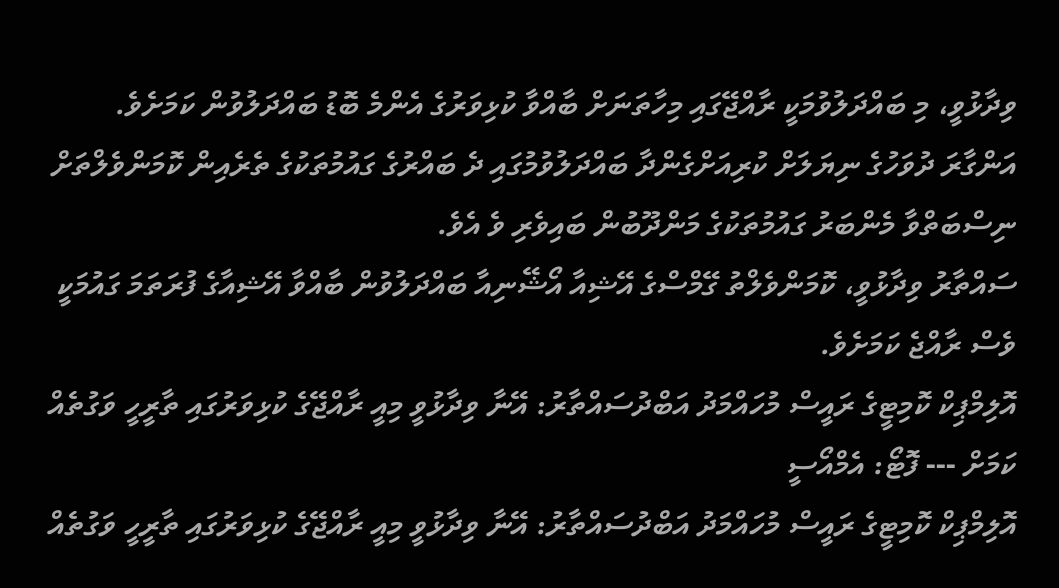ވިދާޅުވީ، މި ބައްދަލުވުމަކީ ރާއްޖޭގައި މިހާތަނަށް ބާއްވާ ކުޅިވަރުގެ އެންމެ ބޮޑު ބައްދަލުވުން ކަމަށެވެ.
އަންގާރަ ދުވަހުގެ ނިޔަލަށް ކުރިއަށްގެންދާ ބައްދަލުވުމުގައި ދެ ބައްރުގެ ގައުމުތަކުގެ ތެރެއިން ކޮމަންވެލްތަށް ނިސްބަތްވާ މެންބަރު ގައުމުތަކުގެ މަންދޫބުން ބައިވެރި ވެ އެވެ.
ސައްތާރު ވިދާޅުވީ، ކޮމަންވެލްތު ގޭމްސްގެ އޭޝިއާ އޯޝޭނިއާ ބައްދަލުވުން ބާއްވާ އޭޝިއާގެ ފުރަތަމަ ގައުމަކީ ވެސް ރާއްޖެ ކަމަށެވެ.
އޮލިމްޕިކް ކޮމިޓީގެ ރައީސް މުހައްމަދު އަބްދުސައްތާރު: އޭނާ ވިދާޅުވީ މިއީ ރާއްޖޭގެ ކުޅިވަރުގައި ތާރީހީ ވަގުތެއް ކަމަށް --- ފޮޓޯ: އެމްއޯސީ
އޮލިމްޕިކް ކޮމިޓީގެ ރައީސް މުހައްމަދު އަބްދުސައްތާރު: އޭނާ ވިދާޅުވީ މިއީ ރާއްޖޭގެ ކުޅިވަރުގައި ތާރީހީ ވަގުތެއް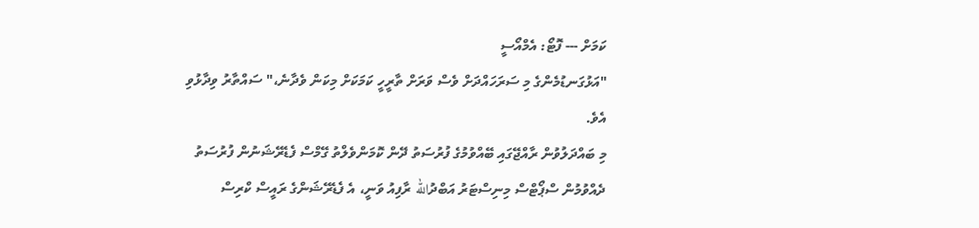ކަމަށް --- ފޮޓޯ: އެމްއޯސީ
"އަޅުގަނޑުމެންގެ މި ސަރަހައްދަށް ވެސް ވަރަށް ތާރީހީ ކަމަކަށް މިކަން ވެދާނެ،" ސައްތާރު ވިދާޅުވި އެވެ.
މި ބައްދަލުވުން ރާއްޖޭގައި ބޭއްވުމުގެ ފުރުސަތު ދޭން ކޮމަންވެލްތު ގޭމްސް ފެޑެރޭޝަނުން ފުރުސަތު ދެއްވުމުން ސްޕޯޓްސް މިނިސްޓަރު އަބްދުالله ރާފިއު ވަނީ، އެ ފެޑެރޭޝަންގެ ރައީސް ކްރިސް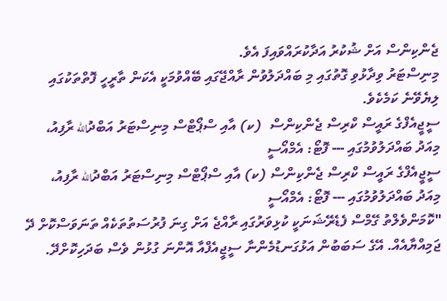ޖެންކިންސް އަށް ޝުކުރު އަދާކުރައްވައިފަ އެވެ.
މިނިސްޓަރު ވިދާޅުވި ގޮތުގައި މި ބައްދަލުވުން ރާއްޖޭގައި ބޭއްވުމަކީ އެކަން ތާރީހީ ފޮތްތަކުގައި ލިޔެވޭނެ ކަމެކެވެ.
ސީޖީއެފްގެ ރައީސް ކްރިސް ޖެންކިންސް  (ކ) އާއި ސްޕޯޓްސް މިނިސްޓަރު އަބްދުالله ރާފިއު، މިއަދު ބައްދަލުވުމުގައި --- ފޮޓޯ: އެމްއޯސީ
ސީޖީއެފްގެ ރައީސް ކްރިސް ޖެންކިންސް (ކ) އާއި ސްޕޯޓްސް މިނިސްޓަރު އަބްދުالله ރާފިއު، މިއަދު ބައްދަލުވުމުގައި --- ފޮޓޯ: އެމްއޯސީ
"ކޮމަންވެލްތު ގޭމްސް ފެޑެރޭޝަނަކީ ކުޅިވަރުގައި ރާއްޖެ އަށް ގިނަ ފުރުސަތުތަކެއް ތަނަވަސްކޮށް ދޭ ޖަމިއްޔާއެއް. އޭގެ ސަބަބުން އަޅުގަނޑުމެންނާ ސީޖީއެފްއާ އޮންނަ ގުޅުން ވެސް ބަދަހިކޮށްދޭ.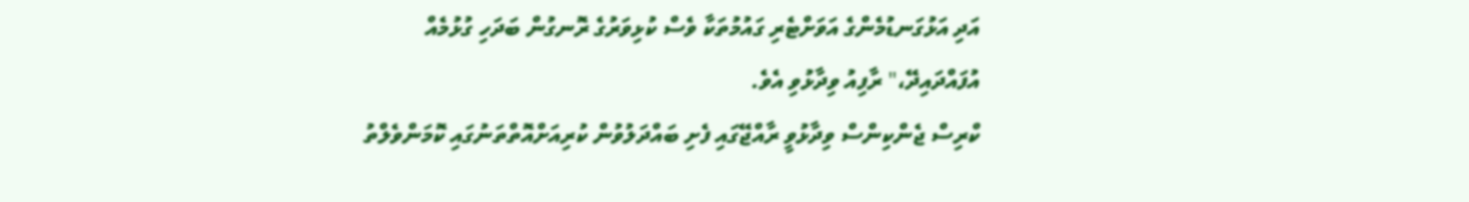އަދި އަޅުގަނޑުމެންގެ އަވަށްޓެރި ގައުމުތަކާ ވެސް ކުޅިވަރުގެ ރޮނގުން ބަދަހި ގުޅުމެއް އުފައްދައިދޭ،" ރާފިއު ވިދާޅުވި އެވެ.
ކްރިސް ޖެންކިންސް ވިދާޅުވީ ރާއްޖޭގައި ފެށި ބައްދަލުވުން ކުރިއަށްއޮތްތަނުގައި ކޮމަންވެލްތު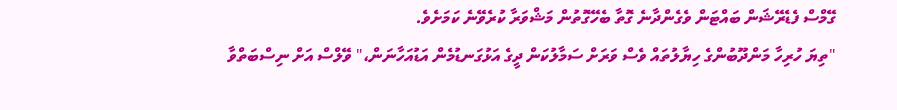ގޭމްސް ފެޑެރޭޝަން ބައްޓަން ވެގެންދާނެ ގޮތާ ބެހޭގޮތުން މަޝްވަރާ ކުރެވޭނެ ކަމަށެވެ.
"ތިޔަ ހުރިހާ މަންދޫބުންގެ ހިޔާލުތައް ވެސް ވަރަށް ސަމާލުކަން ދީގެ އަޅުގަނޑުމެން އަޑުއަހާނަން،" ވޭލްސް އަށް ނިސްބަތްވާ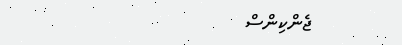ޖެންކިންސް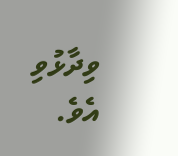ވިދާޅުވި އެވެ.